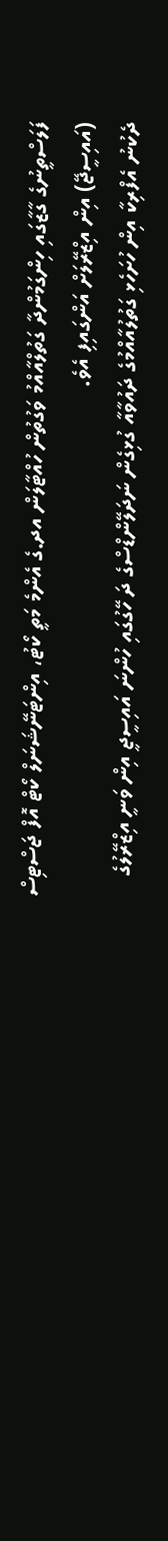ފަލަސްތީނުގެ ގާޒާގައި ހިންގަމުންދާ ގަތުލްއާއްމު ވަގުތުން ހުއްޓާލަން އދ.ގެ އެންމެ މަތީ ކޯޓު، އިންޓަނޭޝަނަލް ކޯޓް އޮފް ޖަސްޓިސް (އައިސީޖޭ) އިން އިޒްރޭލަށް އަންގައިފި އެވެ.
ދެކުނު އެފްރިކާ އިން ހުށަހެޅި ގަތުލުއާއްމުގެ ދައުވާއާ ގުޅިގެން ނަދަލޭންޑްސްގެ ދަ ހޭގުގައި ހުންނަ އައިސީޖީ އިން ވަނީ އިޒްރޭލުގެ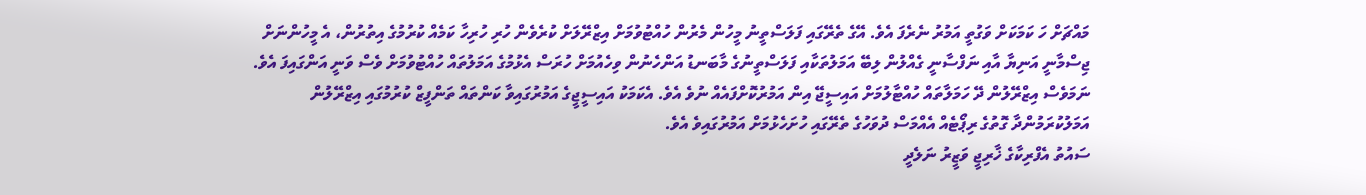މައްޗަށް ހަ ކަމަކަށް ވަގުތީ އަމުރު ނެރެފަ އެވެ. އޭގެ ތެރޭގައި ފަލަސްތީނު މީހުން މެރުން ހުއްޓުވުމަށް އިޒްރޭލަށް ކުރެވެން ހުރި ހުރިހާ ކަމެއް ކުރުމުގެ އިތުރުން، އެ މީހުންނަށް ޖިސްމާނީ އަނިޔާ އާއި ނަފްސާނީ ގެއްލުން ލިބޭ އަމަލުތަކާއި ފަލަސްތީނުގެ މާބަނޑު އަންހެނުން ވިހެއުމަށް ހުރަސް އެޅުމުގެ އަމަލުތައް ހުއްޓުވުމަށް ވެސް ވަނީ އަންގައިފަ އެވެ. ނަމަވެސް އިޒްރޭލުން ދޭ ހަމަލާތައް ހުއްޓާލުމަށް އައިސީޖޭ އިން އަމުރުކޮށްފައެއް ނުވެ އެވެ. އެކަމަކު އައިސީޖީގެ އަމުރުގައިވާ ކަންތައް ތަންފީޒް ކުރުމުގައި އިޒްރޭލުން އަމަލުކުރަމުންދާ ގޮތުގެ ރިޕޯޓެއް އެއްމަސް ދުވަހުގެ ތެރޭގައި ހުށަހެޅުމަށް އަމުރުގައިވެ އެވެ.
ސައުތު އެފްރިކާގެ ޚާރިޖީ ވަޒީރު ނަލެދީ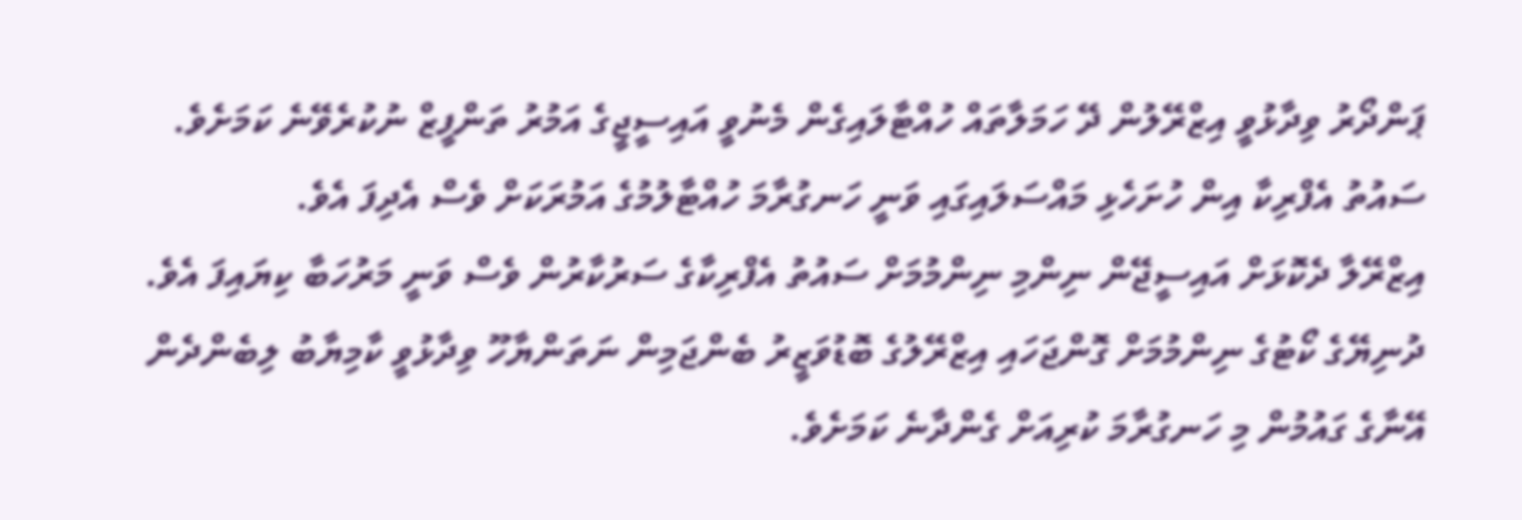ޕަންދޯރު ވިދާޅުވީ އިޒްރޭލުން ދޭ ހަމަލާތައް ހުއްޓާލައިގެން މެނުވީ އައިސީޖީގެ އަމުރު ތަންފީޒް ނުކުރެވޭނެ ކަމަށެވެ. ސައުތު އެފްރިކާ އިން ހުށަހެޅި މައްސަލައިގައި ވަނީ ހަނގުރާމަ ހުއްޓާލުމުގެ އަމުރަކަށް ވެސް އެދިފަ އެވެ.
އިޒްރޭލާ ދެކޮޅަށް އައިސީޖޭން ނިންމި ނިންމުމަށް ސައުތު އެފްރިކާގެ ސަރުކާރުން ވެސް ވަނީ މަރުހަބާ ކިޔައިފަ އެވެ.
ދުނިޔޭގެ ކޯޓުގެ ނިންމުމަށް ގޮންޖަހައި އިޒްރޭލުގެ ބޮޑުވަޒީރު ބެންޖަމިން ނަތަންޔާހޫ ވިދާޅުވީ ކާމިޔާބު ލިބެންދެން އޭނާގެ ގައުމުން މި ހަނގުރާމަ ކުރިއަށް ގެންދާނެ ކަމަށެވެ.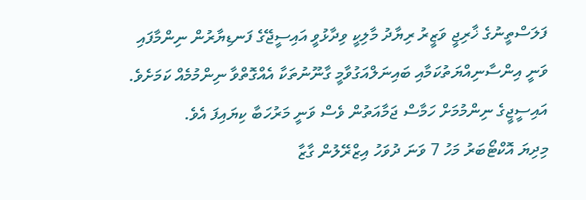ފަލަސްތީނުގެ ޚާރިޖީ ވަޒީރު ރިޔާދު މާލިކީ ވިދާޅުވީ އައިސީޖޭގެ ފަނޑިޔާރުން ނިންމާފައި ވަނީ އިންސާނިއްޔަތުކަމާއި ބައިނަލްއަގުވާމީ ގާނޫނުތަކާ އެއްގޮތްވާ ނިންމުމެއް ކަމަށެވެ. އައިސީޖީގެ ނިންމުމަށް ހަމާސް ޖަމާއަތުން ވެސް ވަނީ މަރުހަބާ ކިޔައިފަ އެވެ.
މިދިޔަ އޮކްޓޯބަރު މަހު 7 ވަނަ ދުވަހު އިޒްރޭލުން ގާޒާ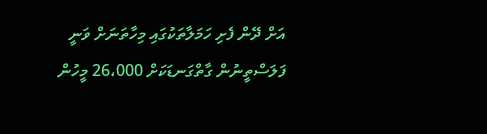އަށް ދޭން ފެށި ހަމަލާތަކުގައި މިހާތަނަށް ވަނީ ފަލަސްތީނުން ގާތްގަނޑަކަށް 26،000 މީހުން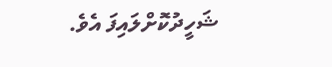ޝަހީދުކޮށްލައިފަ އެވެ.